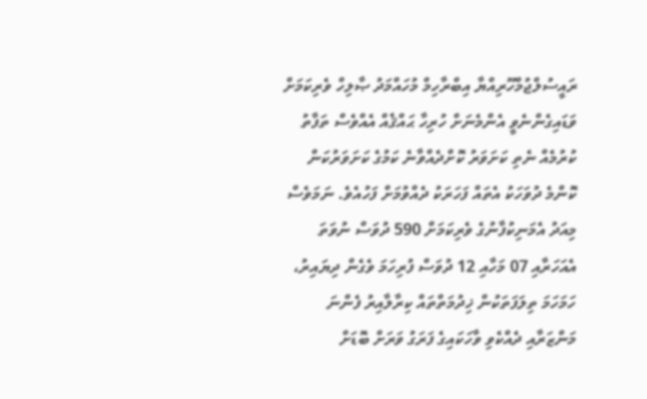ރައީސުލްޖުމްހޫރިއްޔާ އިބްރާހިމް މުހައްމަދު ޞާލިހް ވެރިކަމަށް ވަޑައިގެންނެވީ އެންމެނަށް ހުރިހާ ޙައްޤެއް އެއްވެސް ތަފާތު ކުރުމެއް ނެތި ކަށަވަރު ކޮށްދެއްވާނެ ކަމުގެ ކަށަވަރުކަން ކޮންމެ ދުވަހަކު އެތައް ފަހަރަކު ދެއްވުމަށް ފަހުއެވެ. ނަމަވެސް މިއަދު އެމަނިކުފާނުގެ ވެރިކަމަށް 590 ދުވަސް ނުވަތަ އެއަހަރާއި 07 މަހާއި 12 ދުވަސް ފުރިހަމަ ވެގެން ދިޔައިރު، ހަމަހަމަ ތިލަފަތަކުން ޚިދުމަތްތައް ކިރާލާއިރު ފެންނަ މަންޒަރާއި ދެއްކެވި ވާހަކައިގެ ފަރަގު ވަރަށް ބޮޑަށް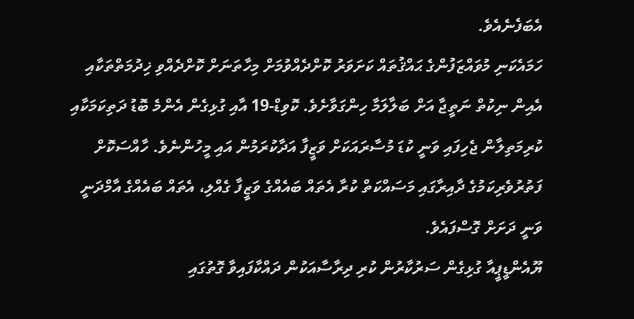އެބަފެނެއެވެ.
ހަމައެކަނި މުވައްޒަފުންގެ ޙައްޤުތައް ކަށަވަރު ކޮށްދެއްވުމަށް މިހާތަނަށް ކޮށްދެއްވި ޚިދުމަތްތަކާއި އެއިން ނިކުތް ނަތީޖާ އަށް ބަލާލަމާ ހިންގަވާށެވެ. ކޮވިޑް-19 އާއި ގުޅިގެން އެންމެ ބޮޑު ދަތިކަމަކާއި ކުރިމަތިލާން ޖެހިފައި ވަނީ ކުޑަ މުސާރައަކަށް ވަޒީފާ އަދާކުރަމުން އައި މީހުންނެވެ. ހާއްސަކޮށް ފަތުރުވެރިކަމުގެ ދާއިރާގައި މަސައްކަތް ކުރާ އެތައް ބައެއްގެ ވަޒީފާ ގެއްލި، އެތައް ބައެއްގެ އާމްދަނީ ވަނީ ދަށަށް ގޮސްފައެވެ.
ޔޫއެންޑީޕީއާ ގުޅިގެން ސަރުކާރުން ކުރި ދިރާސާއަކުން ދައްކާފައިވާ ގޮތުގައި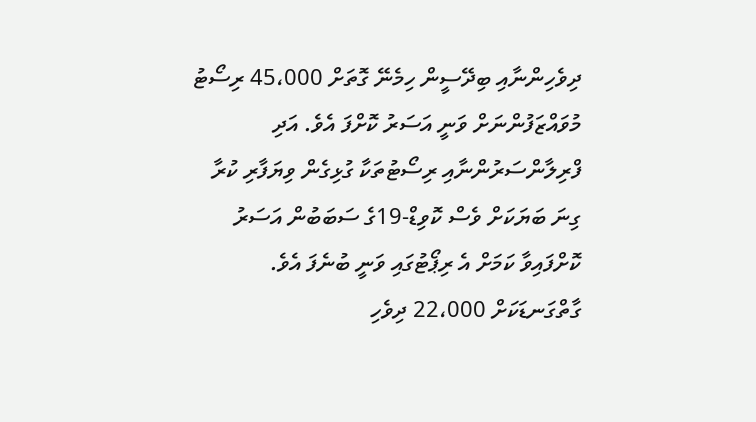ދިވެހިންނާއި ބިދޭސީން ހިމެނޭ ގޮތަށް 45،000 ރިސޯޓު މުވައްޒަފުންނަށް ވަނީ އަސަރު ކޮށްފަ އެވެ. އަދި ފްރިލާންސަރުންނާއި ރިސޯޓުތަކާ ގުޅިގެން ވިޔަފާރި ކުރާ ގިނަ ބަޔަކަށް ވެސް ކޮވިޑް-19ގެ ސަބަބުން އަސަރު ކޮށްފައިވާ ކަމަށް އެ ރިޕޯޓުގައި ވަނީ ބުނެފަ އެވެ. ގާތްގަނޑަކަށް 22،000 ދިވެހި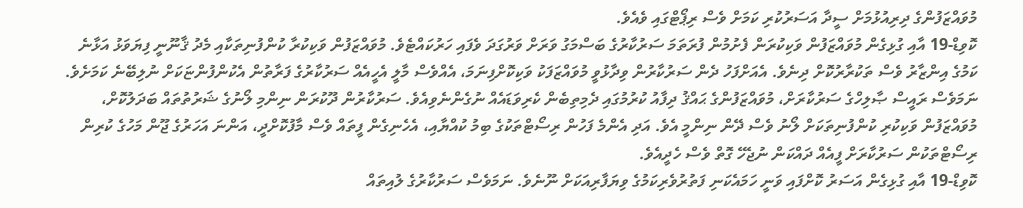މުވައްޒަފުންގެ ދިރިއުޅުމަށް ސީދާ އަސަރުކުރި ކަމަށް ވެސް ރިޕޯޓްގައި ވެއެވެ.
ކޮވިޑް-19 އާއި ގުޅިގެން މުވައްޒަފުން ވަކިކުރަން ފެށުމުން ފުރަތަމަ ސަރުކާރުގެ ބަސްމަގު ވަރަށް ވަރުގަދަ ވެފައި ހަރުކައްޓެވެ. މުވައްޒަފުން ވަކިކުރާ ކުންފުނިތަކާއި މެދު ޤާނޫނީ ފިޔަވަޅު އަޅާނެ ކަމުގެ އިންޒާރު ވެސް ތަކުރާރުކޮށް ދިނެވެ. އެއަށްފަހު ދެން ސަރުކާރުން ވިދާޅުވީ މުވައްޒަފަކު ވަކިކޮށްފިނަމަ، އެއްވެސް މާލީ އެހީއެއް ސަރުކާރުގެ ފަރާތުން އެކުންފުންޏަކަށް ނުލިބޭނެ ކަމަށެވެ.
ނަމަވެސް ރައީސް ޞާލިހްގެ ސަރުކާރަށް، މުވައްޒަފުންގެ ޙައްޤު ދިފާއު ކުރުމުގައި ދެމިތިބެން ކެރިވަޑައެއް ނުގެންނެވިއެވެ. ސަރުކާރުން ދޫކުރަން ނިންމި ލޯނުގެ ޝަރުތުތައް ބަދަލުކޮށް، މުވައްޒަފުން ވަކިކުރި ކުންފުނިތަކަށް ލޯނު ވެސް ދޭން ނިންމީ އެވެ. އަދި އެންމެ ފަހުން ރިސޯޓްތަކުގެ ބިމު ކުއްޔާއި، އެހެނިގެން ފީތައް ވެސް މާފުކޮށްދީ، އަންނަ އަހަރުގެ ޖޫން މަހުގެ ކުރިން ރިސޯޓްތަކުން ސަރުކާރަށް ފީއެއް ދައްކަން ނުޖެހޭ ގޮތް ވެސް ހެދީއެވެ.
ކޮވިޑް-19 އާއި ގުޅިގެން އަސަރު ކޮށްފައި ވަނީ ހަމައެކަނި ފަތުރުވެރިކަމުގެ ވިޔަފާރިއަކަށް ނޫނެވެ. ނަމަވެސް ސަރުކާރުގެ ލުއިތައް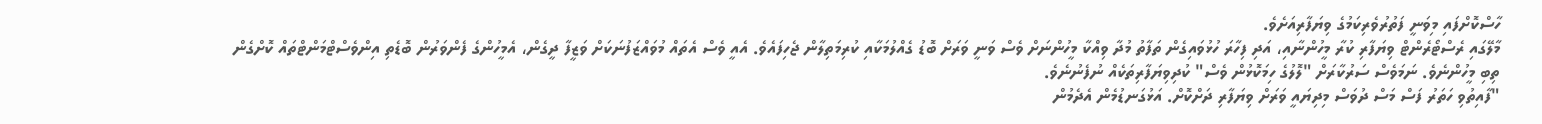ހާސްކޮށްފައި މިވަނީ ފަތުރުވެރިކަމުގެ ވިޔަފާރިއަށެވެ.
މާލޭގައި ރެސްޓޯރެންޓް ވިޔަފާރި ކުރާ މީހުންނާއި، އަދި ފިހާރަ ހުޅުވައިގެން ތަފާތު މުދާ ވިއްކާ މީހުންނަށް ވެސް ވަނީ ވަރަށް ބޮޑު ގެއްލުމަކާއި ކުރިމަތިލާން ޖެހިފައެވެ. އެއީ ވެސް އެތައް މުވައްޒަފުނަކަށް ވަޒީފާ ދީގެން، އެމީހުންގެ ފެންވަރުން ބޮޑެތި އިންވެސްޓްމަންޓްތައް ކޮށްގެން ތިބި މީހުންނެވެ. ނަމަވެސް ސަރުކާރަށް "ލޮލުގެ ހިމަކޮޅުން ވެސް" ކުދިވިޔަފާރިތަކެއް ނުފެނުނެވެ.
"ފާއިތުވި ހަތަރު ފަސް މަސް ދުވަސް މިދިޔައީ ވަރަށް ވިޔަފާރި ދަށްކޮށް. އަޅުގަނޑުމެން އެދެމުން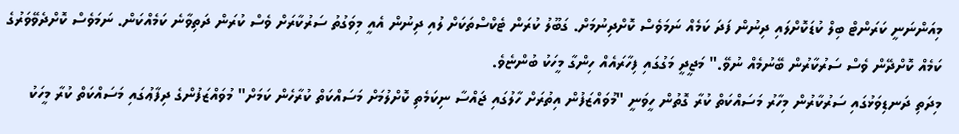މިއަންނަނީ ކަރަންޓް ބިލް ކުޑަކޮށްލައި ދިނުން ފަދަ ކަމެއް ނަމަވެސް ކޮށްދިނުމަށް. ގަބޫލު ކުރަން ޓެކްސްތަކަށް ލުއި ދިނުން އެއީ މިވަގުތު ސަރުކާރަށް ވެސް ކުރަން ދަތިވާނެ ކަމެއްކަން. ނަމަވެސް ކޮށްދެވޭވަރުގެ ކަމެއް ކޮށްދޭން ވެސް ސަރުކާރުން ބޭނުމެއް ނުވޭ." މަޖީދީ މަގުގައި ފިހާރައެއް ހިންގާ މީހަކު ބުންޏެވެ.
މިދަތި ދަނޑިވަޅުގައި ސަރުކާރުން މިހާރު މަސައްކަތް ކުރާ ގޮތުން ހީވަނީ "މުވައްޒަފުން އިތުރަށް ހާލުގައި ޖައްސާ ނިކަމެތި ކޮށްލުމަށް މަސައްކަތް ކުރާހެން ކަމަށް" މުވައްޒަފުންގެ ދިފާޢުގައި މަސައްކަތް ކުރާ މީހަކު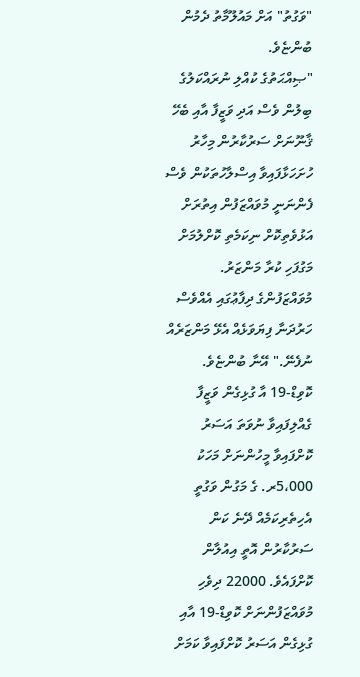"ވަގުތު" އަށް މައުލޫމާތު ދެމުން ބުންޏެވެ.
"ޞިއްޙަތުގެ ކުއްލި ނުރައްކަލުގެ ބިލުން ވެސް އަދި ވަޒީފާ އާއި ބެހޭ ޤާނޫނަށް ސަރުކާރުން މިހާރު ހުށަހަޅާފައިވާ އިސްލާހުތަކުން ވެސް ފެންނަނީ މުވައްޒަފުން އިތުރަށް އަޅުވެތިކޮށް ނިކަމެތި ކޮށްލުމަށް މަގުފަހި ކުރާ މަންޒަރު. މުވައްޒަފުންގެ ދިފާޢުގައި އެއްވެސް ހަރުދަނާ ފިޔަވަޅެއް އެޅޭ މަންޒަރެއް ނުފެނޭ." އޭނާ ބުންޏެވެ.
ކޮވިޑް-19 އާ ގުޅިގެން ވަޒީފާ ގެއްލިފައިވާ ނުވަތަ އަސަރު ކޮށްފައިވާ މީހުންނަށް މަހަކު 5،000ރ. ގެ މަގުން ވަގުތީ އެހިތެރިކަމެއް ދޭނެ ކަން ސަރުކާރުން އޮތީ އިއުލާން ކޮށްފައެވެ. 22000 ދިވެހި މުވައްޒަފުންނަށް ކޮވިޑް-19 އާއި ގުޅިގެން އަސަރު ކޮށްފައިވާ ކަމަށް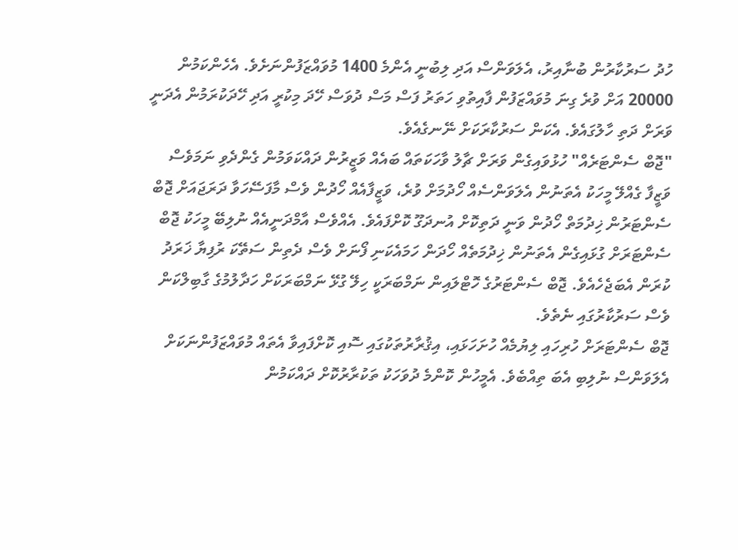ހުދު ސަރުކާރުން ބުނާއިރު، އެލަވަންސް އަދި ލިބުނީ އެންމެ 1400 މުވައްޒަފުންނަށެވެ. އެހެންކަމުން 20000 އަށް ވުރެ ގިނަ މުވައްޒަފުން ފާއިތުވި ހަތަރު ފަސް މަސް ދުވަސް ހޭދަ މިކުރީ އަދި ހޭދަކުރަމުން އެދަނީ ވަރަށް ދަތި ހާލުގައެވެ. އެކަން ސަރުކާރަކަށް ނޭނގެއެވެ.
"ޖޮބް ސެންޓަރެއް" ހުޅުވައިގެން ވަރަށް ޗާލު ވާހަކަތައް ބައެއް ވަޒީރުން ދައްކަވަމުން ގެންދެވި ނަމަވެސް ވަޒީފާ ގެއްލޭ މީހަކު އެތަނުން އެލަވަންސެއް ހޯދުމަށް ވުރެ، ވަޒީފާއެއް ހޯދުން ވެސް މާފަސޭހަވާ ދަރަޖައަށް ޖޮބް ސެންޓަރުން ޚިދުމަތް ހޯދުން ވަނީ ދަތިކޮށް އުނދަގޫ ކޮށްފައެވެ. އެއްވެސް އާމްދަނީއެއް ނުލިބޭ މީހަކު ޖޮބް ސެންޓަރަށް ގުޅައިގެން އެތަނުން ޚިދުމަތެއް ހޯދަން ހަމައެކަނި ފޯނަށް ވެސް ދެތިން ސަތޭކަ ރުފިޔާ ޚަރަދު ކުރަން އެބަޖެހެއެވެ. ޖޮބް ސެންޓަރުގެ ހޮޓްލައިން ނަމްބަރަކީ ހިލޭ ގުޅޭ ނަމްބަރަކަށް ހަދާލުމުގެ ގާބިލްކަން ވެސް ސަރުކާރުގައި ނެތެވެ.
ޖޮބް ސެންޓަރަށް ހުރިހައި ލިޔުމެއް ހުށަހަޅައި، އިޤުރާރުތަކުގައި ސޮއި ކޮށްފައިވާ އެތައް މުވައްޒަފުންނަކަށް އެލަވަންސް ނުލިބި އެބަ ތިއްބެވެ. އެމީހުން ކޮންމެ ދުވަހަކު ތަކުރާރުކޮށް ދައްކަމުން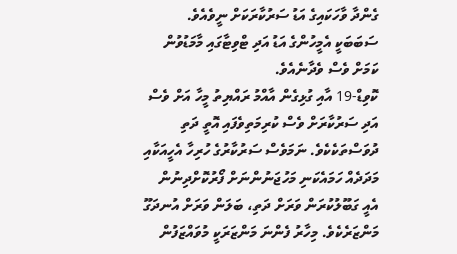ގެންދާ ވާހަކައިގެ އަޑު ސަރުކާރަކަށް ނީވެއެވެ. ސަބަބަކީ އެމީހުންގެ އަޑު އަދި ޓްވިޓާގައި މާމަޑުވުން ކަމަށް ވެސް ވެދާނެއެވެ.
ކޮވިޑް-19 އާއި ގުޅިގެން އާއްމު ރައްޔިތު މީހާ އަށް ވެސް އަދި ސަރުކާރަށް ވެސް ކުރިމަތިވެފައި އޮތީ ދަތި ދުވަސްތަކެކެވެ. ނަމަވެސް ސަރުކާރުގެ ހުރިހާ އެހީއަކާއި މަދަދެއް ހަމައެކަނި މަހުޖަނުންނަށް ފޯރުކޮށްދިނުން އެއީ ގަބޫލުކުރަން ވަރަށް ދަތި، ބަލަން ވަރަށް އުނދަގޫ މަންޒަރެކެވެ. މިހާރު ފެންނަ މަންޒަރަކީ މުވައްޒަފުން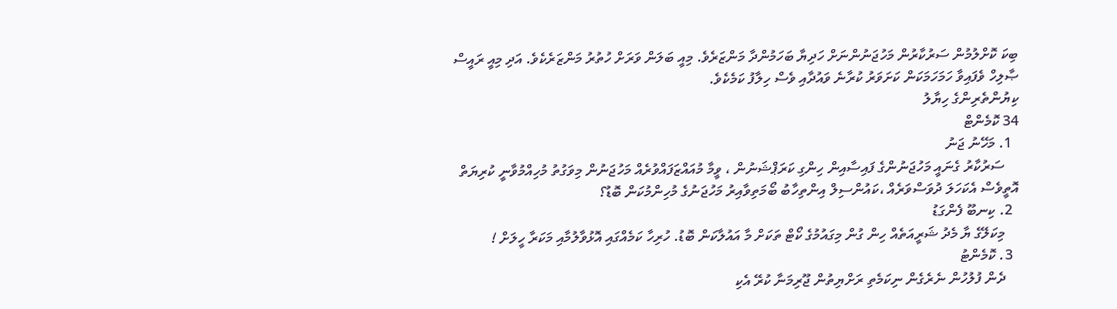ބިކަ ކޮށްލުމުން ސަރުކާރުން މަހުޖަނުންނަށް ހަދިޔާ ބަހަމުންދާ މަންޒަރެވެ. މިއީ ބަލަން ވަރަށް ހުތުރު މަންޒަރެކެވެ. އަދި މިއީ ރައީސް ޞާލިހް ވެފައިވާ ހަމަހަމަކަން ކަށަވަރު ކުރާނެ ވައުދާއި ވެސް ހިލާފު ކަމެކެވެ.
ކިޔުންތެރިންގެ ހިޔާލު
34 ކޮމެންޓް
  1. މަހޭނު ޖަނު
    ސަރުކާރު ގެނައީ މަހުޖަނުންގެ ފައިސާއިން ހިންގި ކަރަޕްޝަނުން ، ވީމާ މުއައްޒަފައްވުރެއް މަހުޖަނުން މިވަގުތު މުހިއްމުވާނީ ކުރިޔަތް އޮތީވެސް އެކަހަލަ ދުވަސްވަރެއް ،ކައުންސިލް އިންތިހާބު ބޯމަތިވާއިރު މަހުޖަނުގެ މުހިންމުކަން ބޮޑު؟
  2. ކިނބޫ ފެންގަޑު
    މިކަލޭގެ ޔާ މެދު ޝަރީއަތެއް ހިން ގުން މިގައުމުގެ ކޯޓް ތަކަށް މާ އައުލާކަން ބޮޑު. ހުރިހާ ކަމެއްގައި އޮޅުވާލުމާއި މަކަރާ ހީލަށް !
  3. ކޮމެންޓު
    ދެން ފުލުހުން ނެރެގެން ނިކަމެތި ރަށްޔިތުން ޖޫރިމަނާ ކުރޭ އެކި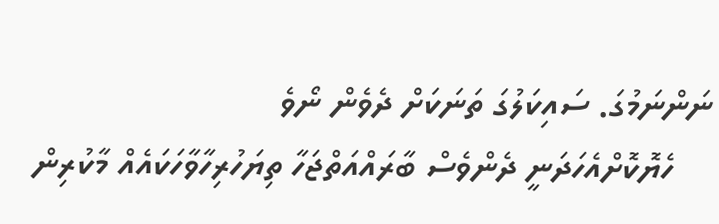ނަންނަމުގަ. ސައިކަލުގަ ތަނަކަށް ދެވެން ނޯވެ
    ހެޔޮކޮށްއެހަދަނީ ދެންވެސް ބާރައްއަތްޖަހާ ތިޔަހުރިހާވާހަކައެއް މާކުރިން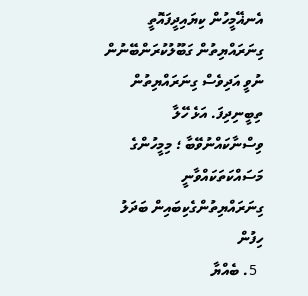އެނޣޭމީހުން ކިޔައިދީފައޮތީ ގިނަރައްޔިތުން ގަބޫލުކުރަންބޭނުން ނުވީ އަދިވެސް ގިނަރައްޔިތުން ތިބީނިދިފަ. އަޅެ ހޭލާ ވިސްނާކައްނުވޭބާ ؛ މިމީހުންގެ މަސައްކަތަކައްވާނީ ގިނަރައްޔިތުންގެކިބައިން ބަދަލު ހިފުން
  5. ބެއްޔާ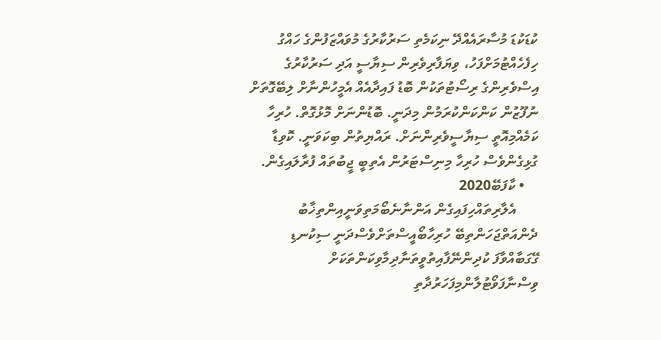ކުޑަކުޑަ މުސާރައެއްދޭ ނިކަމެތި ސަރުކާރުގެ މުވައްޒަފުންގެ ހައްގު ހިފެހެއްޓުމަށްފަހު، ވިޔަފާރިވެރިން ސިޔާސީ އަދި ސަރުކާރުގެ އިސްވެރިންގެ ރިސޯޓުތަކުން ބޮޑު ފައިދާއެއް އެމީހުންނާށް ލިބޭގޮތަށް ނުފޫޒުން ކަންކަންކުރަމުން މިދަނީ. ބޮޑުންނަށް މޮޅުގޮތް. ހުރިހާ ކަމެއްމިއޮތީ ސިޔާސީވެރިންނަށް. ރައްޔިތުން ބިކަވަނީ. ކޮވިޑާ ގުޅިގެންވެސް ހުރިހާ މިނިސްޓަރުން އެތިބީ ޖީބުތައް ފުރާލައިގެން.
    • ކާފަބޭ2020
      އެލާރިތައްހިފައިގެން އަންނާނެބޯމަތިވަނީއިންތިޚާބު ދެންއަތްޖަހަންތިބޭ ހުރިހާބޯއީސްތަށްވެސްދަނީ ސިކުނޑި ގޭގަބާއްވާފަ ކުދިންނޭފާއިތުވީތަނާދިމާވިކަންތަކަށް ވިސްނާފަވޯޓުލާންމިފަހަރުދާތި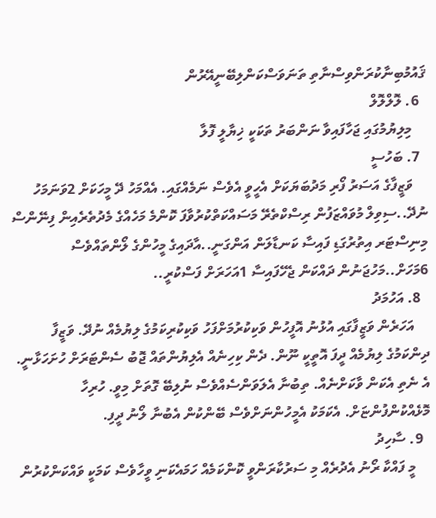ޤައުމުބިނާކުރަންވިސްނާތި ތަނަވަސްކަންލިބޭނީއޭރުން
  6. ލޮލްލޮލް
    މިލިޔުމުގައި ޖަހާފައިވާ ނަންބަރު ތަކަކީ ޚިޔާލީ ފޮލާ
  7. ބަހުސީ
    ވަޒީފާގެ އަސަރު ފޯރި މަދުބަޔަކަށް އެހީވީ އެވެސް ނަމެއްގައި. އެއްމަހު ދޭ މީހަކަށް 2ވަނަމަހު ނުދޭ..ސިވިލް މުވައްޒަފުން ރިސްކްތެރޭ މަސައްކަތްކުރުވާފަ ކޮންމެ މަހެއްގެ މެދުތެރެއިން ފިނޭންސް މިނިސްޓަރ އިތުރުގަޑި ފައިސާ ކަނޑާލަން އަންގަނީ..އާދައިގެ މީހުންގެ ލޯންތައްވެސް 6މަހަށް..މަހުޖަނުން ދައްކަން ޖެހޭފައިސާ 1އަހަރަށް ފަސްކުރީ..
  8. އަހުމަދު
    އަހަރެން ވަޒީފާގައި އުޅުނު އޮފީހުން ވަކިކުރުމަށްފަހު ވަކިކުރިކަމުގެ ލިޔުމެއް ނުދޭ. ވަޒީފާ ދިންކަމުގެ ލިޔުމެއް ދީފަ އޮތީކީ ނޫން. ދެން ކިހިނެއް އެލިޔުންތައް ޖޮބު ސެންޓަރަށް ހުށަހަޅާނީ. އެ ނެތި އެކަން ވާކަށްނެއް. ތިބުނާ އެލަވަންސެއްވެސް ނުލިބޭ ގޮތަށް މިވީ. ހުރިހާ މޮޅެއްކުންފުންޏަށް. އެކަމަކު އެމީހުންނަށްވެސް ބޭންކުން އެބުނާ ލޯނު ދީފި.
  9. ސާހިދު
    މީ ފައްކާ ރޯނު އެދުރެއް މި ސަރުކާރަންވީ ކޮންކަމެއް ހަމައެކަނި ވީހާވެސް ކަމަކީ ވައްކަންކުރުން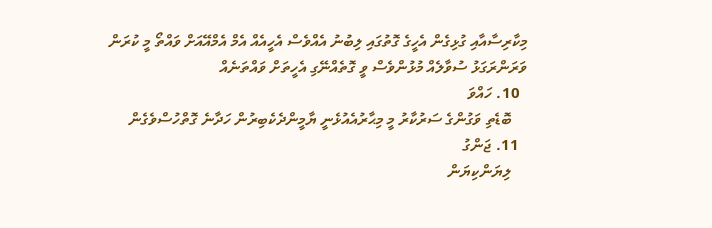މިކާރިސާއާއި ގުޅިގެން އެހީގެ ގޮތުގައި ލިބުނު އެއްވެސް އެހީއެއް އެމް އެމްއޭއަށް ވައްތޯ މީ ކުރަން ވަރަންރަގަޅު ސުވާލެއް މުޅުންވެސް ވީ ގޮތެއްނޭގި އެހީތަށް ވައްތަނެއް
  10. ހައްވަ
    ބޮޑެތި ވަގުންގެ ސަރުކާރު މީ މިޙާރުއެއުޅެނީ ޔާމީންދެކެބިރުން ހަދާނެ ގޮތްހުސްވެގެން
  11. ޖަންގު
    ލިޔަންކިޔަން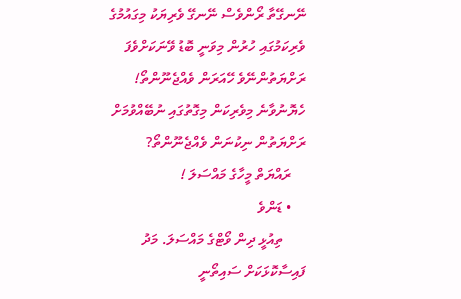ނޭނގޭތާ ރޯންވެސް ނޭނގޭ ވެރިޔަކު މިގައުމުގެ ވެރިކަމުގައި ހުރުން މިވަނީ ބޮޑު ވޭނަކަށްވެފަ ރަށްޔަތުންނޭވެ ހޭއަރަން ވެއްޖެނޫންތޯ! ހެޔޮނުވާނެ މިވެރިކަން މިގޮތުގައި ނުބޭއްވުމަށް ރަށްޔަތުން ނިކުނަން ވެއްޖެނޫންތޯ?
    ރައްޔަތް މީހާގެ މައްސަލަ !
    • ޑަންވެ
      ތިއުޅީ ދިން ވޯޓްގެ މައްސަލަ. މަދު ފައިސާކޮޅަކަށް ސައިތޯނީ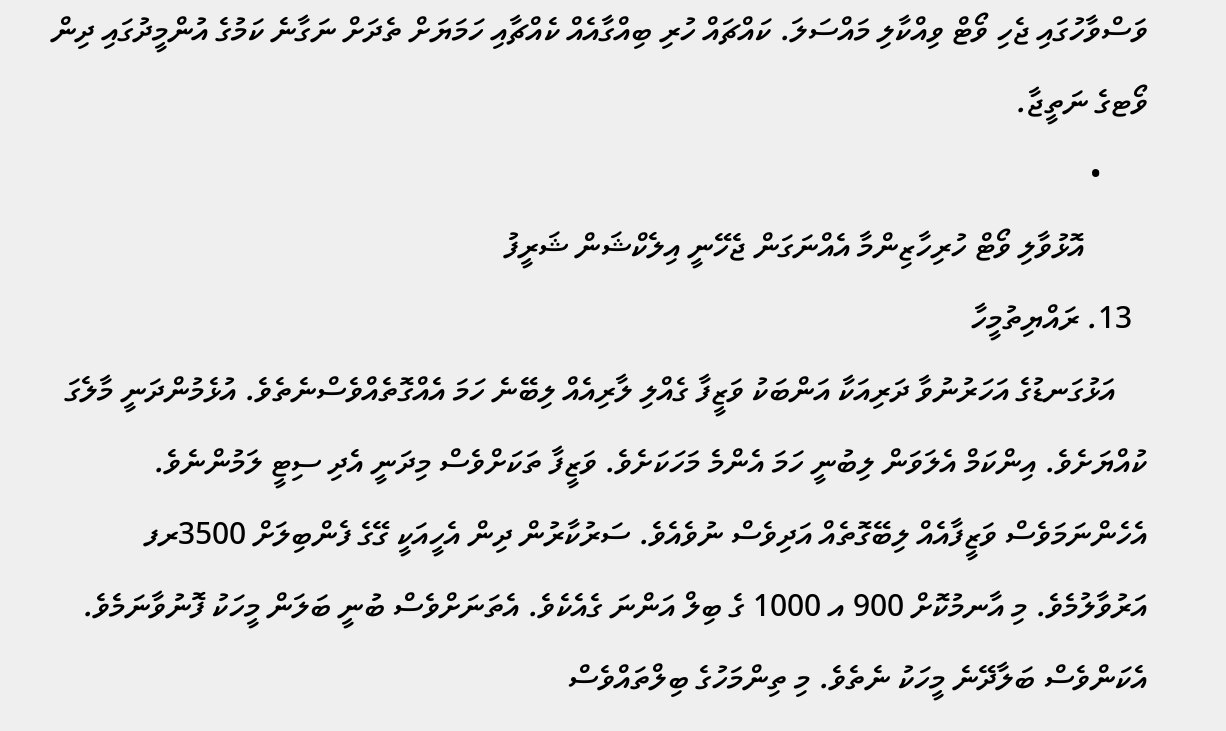ވަސްވާހުގައި ޖެހި ވޯޓް ވިއްކާލި މައްސަލަ. ކައްޗައް ހުރި ބިއްގާއެއް ކެއްޗާއި ހަމަޔަށް ތެދަށް ނަގާނެ ކަމުގެ އުންމީދުގައި ދިން ވޯޓގެ ނަތީޖާ.
      •
        އޮޅުވާލި ވޯޓް ހުރިހާޒިންމާ އެއްނަގަން ޖެހޭނީ އިލެކްޝަން ޝަރީފު
  13. ރައްޔިތުމީހާ
    އަޅުގަނޑުގެ އަހަރުނުވާ ދަރިއަކާ އަންބަކު ވަޒީފާ ގެއްލި ލާރިއެއް ލިބޭނެ ހަމަ އެއްގޮތެއްވެސްނެތެވެ. އުޅެމުންދަނީ މާލެގަ ކުއްޔަށެވެ. އިންކަމް އެލަވަން ލިބުނީ ހަމަ އެންމެ މަހަކަށެވެ. ވަޒީފާ ތަކަށްވެސް މިދަނީ އެދި ސިޓީ ލަމުންނެވެ. އެހެންނަމަވެސް ވަޒީފާއެއް ލިބޭގޮތެއް އަދިވެސް ނުވެއެވެ. ސަރުކާރުން ދިން އެހީއަކީ ގޭގެ ފެންބިލަށް 3500ރފ އަރުވާލުމެވެ. މި އާނމުކޮށް 900 އ 1000 ގެ ބިލް އަންނަ ގެއެކެވެ. އެތަނަށްވެސް ބުނީ ބަލަން މީހަކު ފޮނުވާނަމެވެ. އެކަންވެސް ބަލާދޭނެ މީހަކު ނެތެވެ. މި ތިންމަހުގެ ބިލްތައްވެސް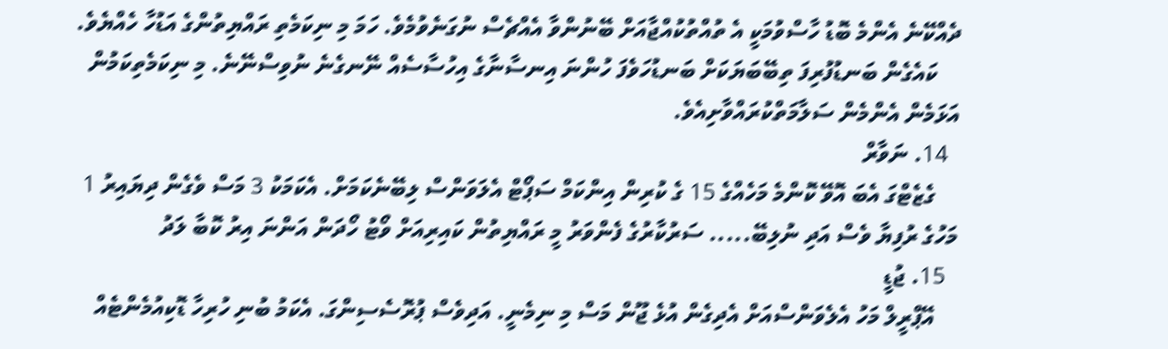ދެއްކޭނެ އެންމެ ބޮޑު ހާސްވުމަކީ އެ ތުއްތުކުއްޖާއަށް ބޭނުންވާ އެއްޗެސް ނުގަނެވުމެވެ. ހަމަ މި ނިކަމެތި ރައްޔިތުންގެ އަޑުހާ ހެއްޔެވެ.
    ކައެގެން ބަނޑުފުރިފަ ތިބޭބަޔަކަށް ބަނޑުހަވެފަ ހުންނަ އިނސާނާގެ އިހުސާސެއް ނޭނގެނެ ނުވިސްނޭނެ. މި ނިކަމެތިކަމުން އަޅަމެން އެންމެން ސަލާމަތްކުރައްވާށިއެވެ.
  14. ނަވާރް
    ގެޒެޓްގަ އެބަ އޮވޭ ކޮންމެ މަހެއްގެ 15 ގެ ކުރިން އިންކަމް ސަޕޯޓް އެލަވަންސް ލިބޭނެކަމަށް. އެކަމަކު 3 މަސް ވެގެން ދިޔައިރު 1 މަހުގެ ރުފިޔާ ވެސް އަދި ނުލިބޭ..... ސަރުކާރުގެ ފެންވަރު މީ ރައްޔިތުން ކައިރިއަށް ވޯޓު ހޯދަން އަންނަ އިރު ކޮބާ ލަދު
  15. ޖުޑީ
    އޭޕްރީލް މަހު އެލެވަންސްއަށް އެދިގެން އުޅެ ޖޫން މަސް މި ނިމެނީ. އަދިވެސް ޕުރޮސެސިންގަ. އެކަމު ބުނި ހުރިހާ ޑޮކިއުމެންޓެއް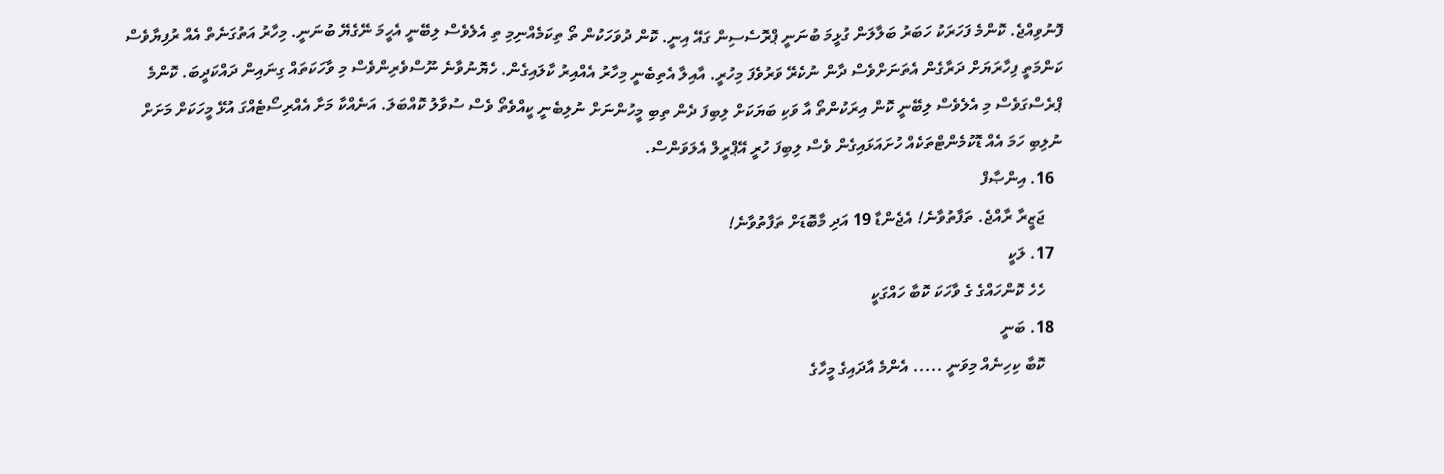ފޮނުވިއްޖެ. ކޮންމެ ފަހަރަކު ހަބަރު ބަލާލަން ގުޅީމަ ބުނަނީ ޕްރޮސެސިން ގައޭ އިނީ. ކޮން ދުވަހަކުން ތޯ ތިކަމެއްނިމި ތި އެލެވެސް ލިބޭނީ އެހީމަ ނޭގެޔޭ ބުނަނީ. މިހާރު އަތުގަނެތް އެއް ރުފިޔާވެސް ކަންމަތީ ފިހާރަޔަށް ދަރާގެން އެތަނަށްވެސް ދާން ނުކެރޭ ވަރުވެފަ މިހުރީ. އާއިލާ އެތިބެނީ މިހާރު އެއްއިރު ކާލައިގެން. ހެޔޮނުވާނެ ނޫސްވެރިންވެސް މި ވާހަކަތައް ގިނައިން ދައްކަދީބަ. ކޮންމެ ޕްރެސްގަވެސް މި އެލެވެސް ލިބޭނީ ކޮން އިރަކުންތޯ އާ ވަކި ބަޔަކަށް ލިބިފަ ދެން ތިބި މީހުންނަށް ނުލިބެނީ ކީއްވެތޯ ވެސް ސުވާލު ކޮއްބަލަ. އަނެއްކާ މަށާ އެއްރިސޯޓެއްގަ އުޅޭ މީހަކަށް މަށަށް ނުލިބި ހަމަ އެއް ޑޮކުމެންޓްތަކެއް ހުށައަޅައިގެން ވެސް ލިބިފަ ހުރީ އޭޕްރީލް އެލަވަންސް.
  16. އިންޞާފް
    ޖަޒީރާ ރާއްޖެ. ތަފާތުވާނެ! އެޖެންޑާ 19 އަދި މާބޮޑަށް ތަފާތުވާނެ!
  17. ލަކީ
    ހެހެ ކޮންހައްގެ ގެ ވާހަކަ ކޮބާ ހައްގަކީ
  18. ބަނީ
    ކޮބާ ކިހިނެއް މިވަނީ ..... އެންމެ އާދައިގެ މީހާގެ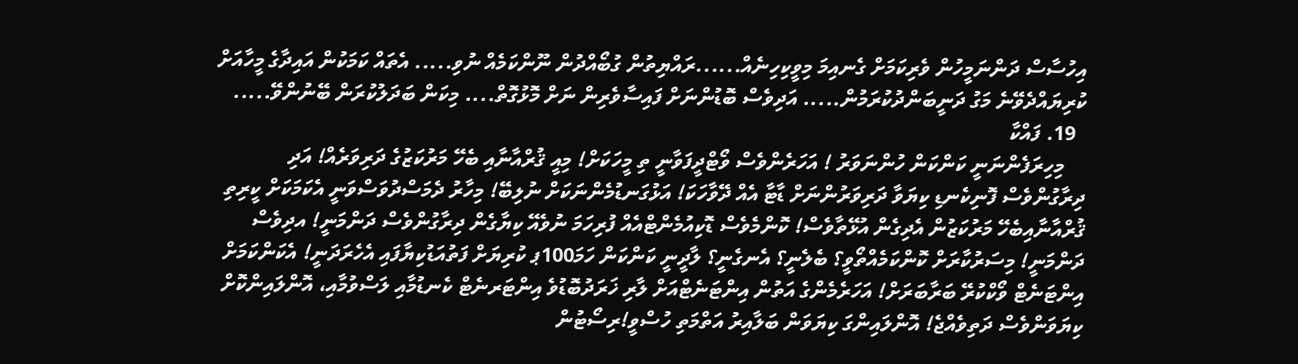އިހުސާސް ދަންނަމީހުން ވެރިކަމަށް ގެނއިމަ މިވީކިހިނެއް......ރައްޔިތުން ގުބޯއްދުން ނޫންކަމެއް ނުވި..... އެތައް ކަމަކުން އައިދާގެ މީހާއަށް ކުރިޔައްދެވޭނެ މަގު ދަނީބަންދުކުރަމުން..... އަދިވެސް ބޮޑުންނަށް ފައިސާވެރިން ނަށް މޮޅުގޮތް.... މިކަން ބަދަލުކުރަން ބޭނުންވޭ.....
  19. ފައްކާ
    މިހިރަފެންނަނީ ކަންކަން ހުންނަވަރު ! އަހަރެންވެސް ވޯޓްދީފަވާނީ ތި މީހަކަށް! މިއީ ޤުރްއާނާއި ބެހޭ މަރުކަޒުގެ ދަރިވަރެއް! އަދި ދިރާގުންވެސް ފޮނިކެނޑި ކިޔަވާ ދަރިވަރުންނަށް ޑާޓާ އެއް ދޭވާހަކަ! އަޅުގަނޑުމެންނަކަށް ނުލިބޭ! މިހާރު ދެމަސްދުވަސްވަނީ އެކަމަކަށް ކީރިތި ޤުރްއާނާއިބެހޭ މަރުކަޒުން އެދިގެން އުޅޭތާވެސް! ކޮންމެވެސް ޑޮކިއުމެންޓްއެއް ފުރިހަމަ ނުވެއޭ ކިޔާގެން ދިރާގުންވެސް ދަންމަނީ! އދިވެސް ދަންމަނީ! މިސަރުކާރަށް ކޮންކަމެއްތޯވީ؟ ބެލެނީ؟ އެނގެނީ؟ ލާދީނީ ކަންކަން ހަމަ100ޕ ކުރިޔަށް ފަތުއަޑުކިޔާފައި އެހެރަދަނީ! އެކަންކަމަށް އިންޓަނެޓް ވޯކްކުރޭ ބަރާބަރަށް! އަހަރެމެންގެ އަތުން އިންޓަނެޓްއަށް ލާރި ޚަރަދުބޮޑުވެ އިންޓަރނެޓް ކެނޑުމާއި ލަސްވުމާއި، އޮންލައިންކޮށް ކިޔަވަންވެސް ދަތިވެއްޖެ! އޮންލައިންގަ ކިޔަވަން ބަލާއިރު އަތްމަތި ހުސްވީ!ރިސޯޓުން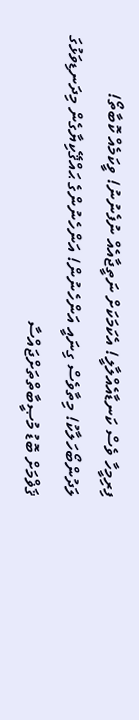ފިރިމީހާ ވެސް ކަނޑާއެއްލާލީ! އެކަމަކަށް ނަތީޖާއެއް ނުފެނުނު! ވީކަމެއް ކޮބާތޯ! ލަދުންބޯހަލާކު! މިތާވެސް ގިނައީ އަންހެނުން! އަންހެނުންގެ ޙައްޤޭކިޔާގެން މިދަނޑިވަޅުގަ ޤަޥްމަށް ބޮޑު މުޞީބާތްތަށްޖައްސާ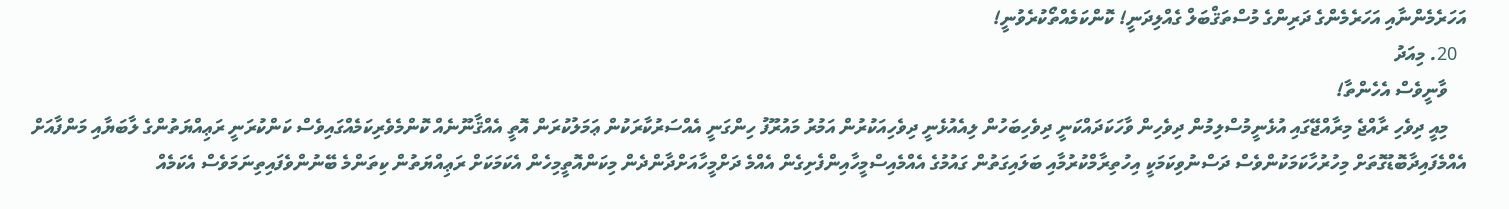އަހަރެމެންނާއި އަހަރެމެންގެ ދަރިންގެ މުސްތަޤްބަލް ގެއްލިދަނީ! ކޮންކަމެއްތޯކުރެވުނީ!
  20. މިއަދު
    ވާނީވެސް އެހެންތާ!
    މިއީ ދިވެހި ރާއްޖެ މިރާއްޖޭގައި އުޅެނީމުސްލިމުން ދިވެހިން ވާހަކަދައްކަނީ ދިވެހިބަހުން ލިއެއުޅެނީ ދިވެހިއަކުރުން އަމުރު މައުރޫފު ހިންގަނީ އެއްސަރުކާރަކުން ޢަމަލުކުރަން އޮތީ އެއްޤާނޫނެއް ކޮންމެވެރިކަމެއްގައިވެސް ކަންކުރަނީ ރަޢިއްޔަތުންގެ ލާބަޔާއި މަންފާއަށް އެއްމެފައިދާބޮޑުގޮތަށް މިހުރުހާކަމަކުންވެސް ދަސްނުވިކަމަކީ އިހުތިރާމްކުރުމާއި ބަލައިގަތުން ގައުމުގެ އެއްމެއިސްމީހާއިންފެށިގެން އެއްމެ ދަށްމީހާއަށްދާންދެން މިކަންއޮތީމިހެން އެކަމަކަށް ރަޢިއްޔަތުން ކިތަންމެ ބޭނުންވެފައިތިނަމަވެސް އެކަމެއް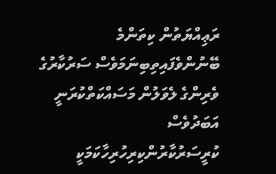ރަޢިއްޔަތުން ކިތަންމެ ބޭނުންވެފައިތިބިނަމަވެސް ސަރުކާރުގެ ވެރިންގެ ލެވަލުން މަސައްކަތްކުރަނީ އަބަދުވެސް ކުރީސަރުކާރުންކިރިހުރިހާކަމަކީ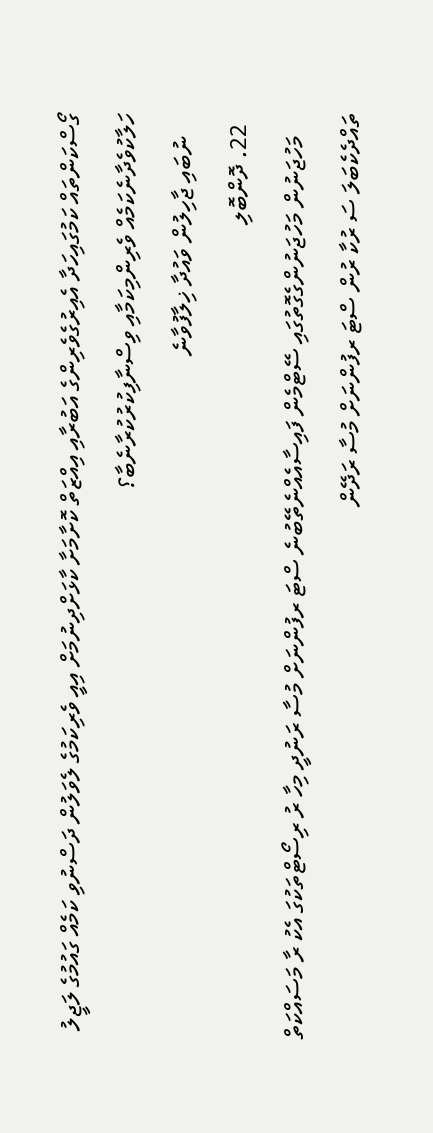ގޯސްކަންތައް ކަމުގައިހަދާ އެއިރުގެވެރިންގެ އަބުރާއި އިއްޒަތް ކޮށާމަށާ ކާޅަށްދިނުމަށް އިއީ ވެރިކަމުގެ ލެވަލުން ދަސްނުވި ކަމެއް ގައުމުގެ ލަޖީލު ހަލާކުވެދާނެކަމެއް ވެރިންމިކަމާއި ވިސްނާފިކުރުކުރާނެބާ؟
    ނުބައި ޖާހިލުން ވައުދާ ޚިލާފުވާނެ
  22. ދޮންބޮލި
    މަހުޖަނުން މަހުޖަނުންގެގޮތުގައި ސޭޓްމެން ފައިސާއެއްނެތޭބުނެ ސްޓަ ރފުންނަށް މުސާ ރަނުދީ މިހާ ރު ރިސޯޓްތަކުގަ އެކު ރާ މަސައްކަތް ތައްދެކެބަލަ ސަ ރުކާ ރުން ސްޓަ ރފުންނަށް މުސާ ރަދޭން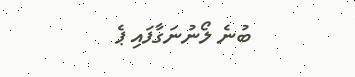ބުނެ ލޯނުނަގާފައި ޕެ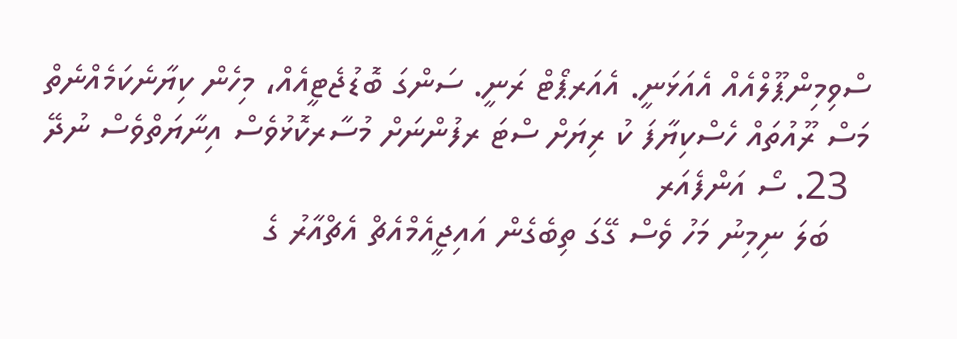ސްވިމިންޕޫލްއެއް އެއަޅަނީ. އެއަރޕޯޓް ރަނީ. ސަންގަ ބޮޑުޖެޓީއެއް، މިހެން ކިޔާނެކަމެއްނެތް މަސް ރޫއުތައް ހެސްކިޔާފަ ކު ރިޔަށް ސްޓަ ރފުންނަށް މުސާރކޮޅުވެސް އިނާޔަތްވެސް ނުދޭ
  23. ސޯ އަންފެއަރ
    ބަލަ ނިމިނު މަހު ވެސް ގޭގަ ތިބެގެން އައިޖީއެމްއެޗް އެޗްއާރު ގެ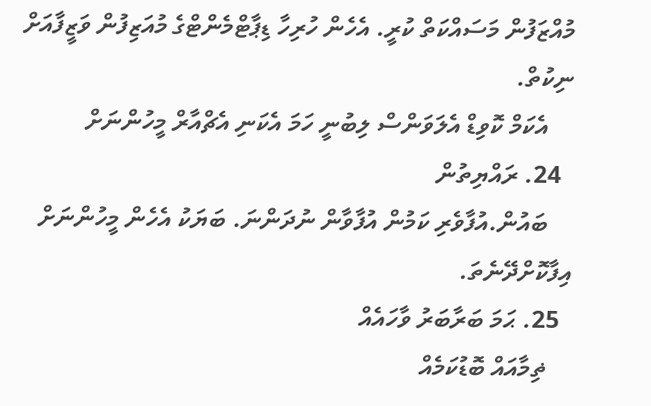މުއްޒަފުން މަސައްކަތް ކުރީ. އެހެން ހުރިހާ ޑިޕާޓްމެންޓްގެ މުއަޒިފުން ވަޒީފާއަށް ނިކުތް.
    އެކަމް ކޮވިޑް އެލަވަންސް ލިބުނީ ހަމަ އެކަނި އެޗްއާރް މީހުންނަށް
  24. ރައްޔިތުން
    ބައުން.އުފާވެރި ކަމުން އުފާވާން ނުދަންނަ. ބަޔަކު އެހެން މީހުންނަށް އިފާކޮށްދޭނެތަ.
  25. ޙަމަ ބަރާބަރު ވާހައެއް
    ޡިމާއައް ބޮޑުކަމެއް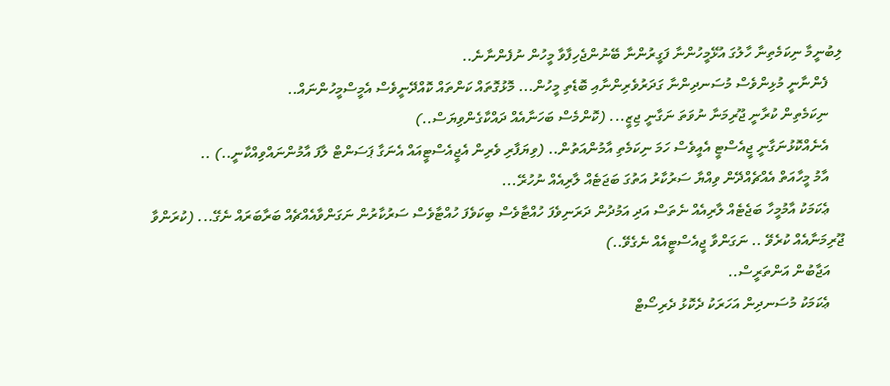ލިބުނީމާ ނިކަމެތިނާ ހާލުގަ އުޅޭމީހުންނާ ފަގީރުންނާ ބޭނުންޖެހިފާވާ މީހުން ނުފެންނާނެ..
    ފެންނާނީ މުޅިންވެސް މުސަނދިންނާ ގަދަރުވެރިންނާއި ބޮޑެތި މީހުން... މޮޅުގޮތައް ކަންތައް ކޮއްދޭނީވެސް އެމީސްމީހުންނައް..
    ނިކަމެތިން ކުރާނީ ޖޫރިމަނާ ނުވަތަ ނަގާނީ ޖިޒީ... (ކޮންމެސް ބަހަނާއެއް ދައްކާގެންވިޔަސް..)
    އެނެއްކޮޅުނަގާނީ ޖީއެސްޓީ އެއީވެސް ހަމަ ނިކަމެތި އާމުންއަތުން.. (ވިޔަފާރި ވެރިން އެޖީއެސްޓީއައް އެނަގާ ޕަސަންޓް ލާފަ އާމުންނައްވިއްކާނީ..) ..
    އާމު މީހާއަތް އެއްޗެއްދޭން ވިއްޔާ ސަރުކާރު އަތުގަ ބަޖަޓެއް ލާރިއެއް ނުހުރޭ...
    ޢެކަމަކު އާމުމީހާ ބަޖެޓެއް ލާރިއެއް ނެތަސް އަދި އަމުދުން ދަރަނިވެފަ ހުއްޓާވެސް ބިކަވެފަ ހުއްޓާވެސް ސަރުކާރުން ނަގަންވާއެއްޗެއް ބަރާބަރައް ނެގޭ... (ކުރަންވާ ޖޫރިމަނާއެއް ކުރެވޭ .. ނަގަންވާ ޖީއެސްޓީއެއް ނެގެވޭ..)
    އަޖާބުން އަންތަރީސް..
    ޢެކަމަކު މުސަނދިން އަހަރަކު ދެކޮޅު ދެރިސޯޓް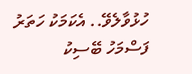ހުޅުވާލެވޭ.. އެކަމަކު ހަތަރު ފަސްމަހު ބޭސިކު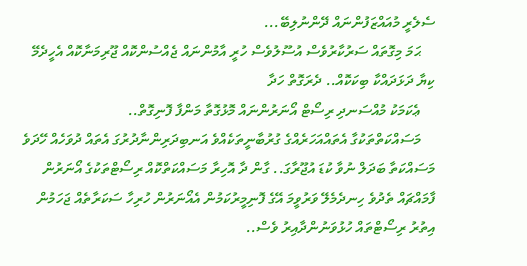ސެލެރީ މުއައްޒަފުންނައް ދޭންނުލިބޭ...
    ޙަމަ މިގޮތައް ސަރުކާރުވެސް އުސޫލުވެސް ހުރީ އާމުންނައް ޖެއްސުންކޮއް ޖޫރިމަނާކޮއް އެހީދެމޭ ކިޔާ ދަޅަދައްކާ ބިކަކޮއް.. ދެރަގޮތް ހަދާ
    ޢެކަމަކު މުއްސަނދި ރިސޯޓް އޯނަރުންނައް މޮޅުގޮތާ މަންފާ ފޮނިގޮތް..
    މަސައްކަތްތަކުގާ އެތައްއަހަރެއްގެ ގުރުބާނީތަކެއްވެ އަނބިދަރިންނާދުރުގަ އެތައް ދުވަހެއް ހޭދަވެ މަސައްކަތާ ބަދަލް ނުވާ ކުޑަ އުޖޫރާގަ.. ގާން ދާ އޮހިރާ މަސައްކަތްކޮއް ރިސޯޓްތަކުގެ އޯނަރުން ފާމައްޗައް ތެދުވެ ހިނދެމެލޭ ވަރުވީމަ އޭގެ ފޮނިމީރުކަމުން އެއޯނަރުން ހުރިހާ ސަކަރާތެއް ޖަހަމުން އިތުރު ރިސޯޓްތައް ހުޅުވަނުންދާއިރު ވެސް..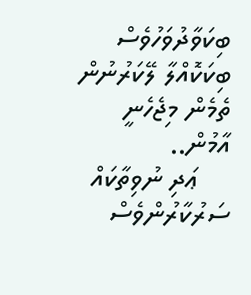ބިކަވާދުވަހުވެސް ބިކަކޮއްލާ ލޭކަރުނުން ތެމެން މިޖެހެނީ އާމުން..
    ޢަދި ނުވިތާކައް ސަރުކާރުންވެސް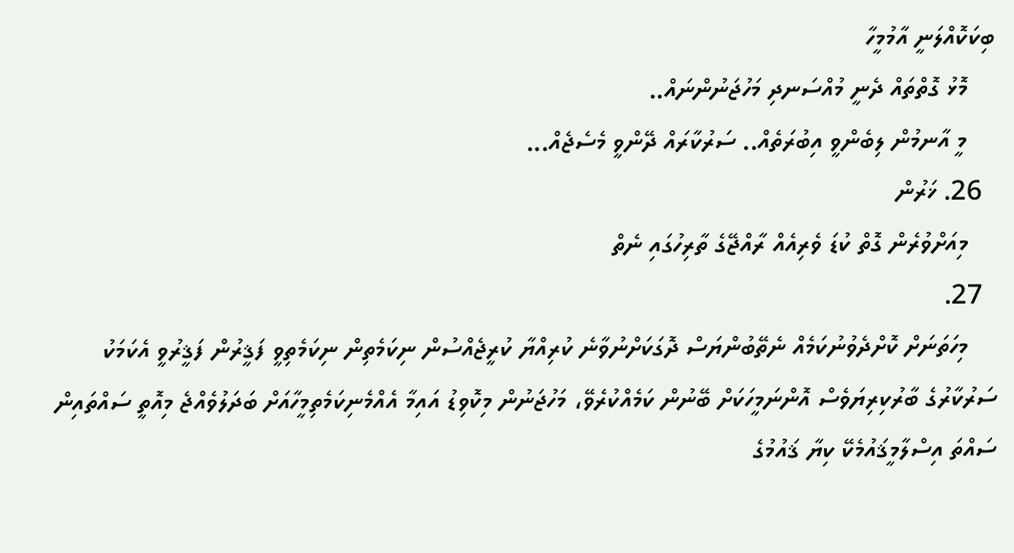ބިކަކޮއްލަނީ އާމުމީހާ
    މޮޅު ގޮތްތައް ދެނީ މުއްސަނދި މަހުޖަނުންނައް..
    މީ އާނމުން ލިބެންވީ އިބުރަތެއް.. ސަރުކާރައް ދޭންވީ މެސެޖެއް...
  26. ޚަރުން
    މިއަށްވުރެން ގޮތް ކުޑަ ވެރިއެއް ރާއްޖޭގެ ތާރިހުގައި ނެތް
  27.
    މިހަތަނަށް ކޮށްދެވުނުކަމެއް ނެތޭބުންޔަސް ދޮގަކަށްނުވާނެ ކުރިއްޔާ ކުރީޖެއްސުން ނިކަމެތިން ނިކަމެތިވީ ފަޤީރުން ފަޤީރުވީ އެކަމަކު ސަރުކާރުގެ ބާރުކިރިޔަވެސް އޮންނަމީހަކަށް ބޭނުން ކަމެއްކުރެވޭ، މަހުޖަނުން މިކޮވިޑު އައިމާ އެއްމެނިކަމެތިމީހާއަށް ބަދަލުވެއްޖެ މިއޮތީ ސައްތައިން ސައްތަ އިސްލާމީޤައުމެކޭ ކިޔާ ޤައުމުގެ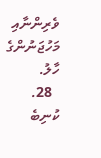ވެރިންނާއި މަހުޖަނުންގެ ހާލު.
  28. ކުނިބެ